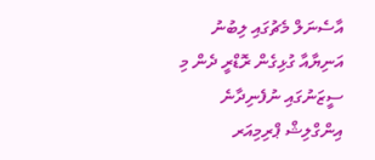އާސެނަލް މެޗުގައި ލިބުނު އަނިޔާއާ ގުޅިގެން ރޮޑްރީ ދެން މި ސީޒަނުގައި ނުފެނިދާނެ
އިންގްލިޝް ޕްރިމިއަރ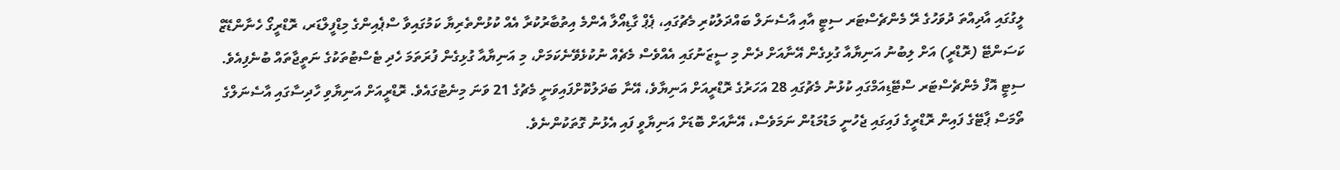ލީގުގައި އާދިއްތަ ދުވަހުގެ ރޭ މެންޗެސްޓަރ ސިޓީ އާއި އާސެނަލް ބައްދަލުކުރި މެޗުގައި، ޕެޕް ގާޑިއޯލާ އެންމެ އިތުބާރުކުރާ އެއް ކުޅުންތެރިޔާ ކަމުގައިވާ ސްޕެއިންގެ މިޑްފީލްޑަރ، ރޮޑްރީގޯ ހެނާންޑޭޒް ކަސަންޓޭ (ރޮޑްރީ) އަށް ލިބުނު އަނިޔާއާ ގުޅިގެން އޭނާއަށް ދެން މި ސީޒަނުގައި އެއްވެސް މެޗެއް ނުކުޅެވޭނެކަމަށް، މި އަނިޔާއާ ގުޅިގެން ފުރަތަމަ ހެދި ޓެސްޓުތަކުގެ ނަތީޖާތައް ބުނެފިއެވެ.
ސިޓީ އޮފް މެންޗެސްޓަރ ސްޓޭޑިއަމްގައި ކުޅުނު މެޗުގައި 28 އަހަރުގެ ރޮޑްރީއަށް އަނިޔާވެ، އޭނާ ބަދަލުކޮށްފައިވަނީ މެޗުގެ 21 ވަނަ މިނެޓުގައެވެ. ރޮޑްރީއަށް އަނިޔާވި ހާދިސާގައި އާސެނަލްގެ ތޯމަސް ޕާޓޭގެ ފައިން ރޮޑްރީގެ ފައިގައި ޖެހުނީ މަޑުމަޑުން ނަމަވެސް، އޭނާއަށް ބޮޑަށް އަނިޔާވީ ފައި އެޅުނު ގޮތަކުންނެވެ.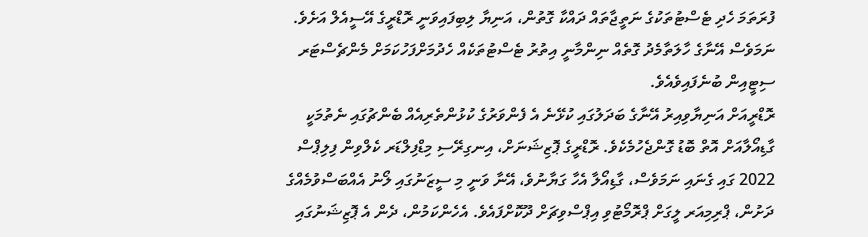ފުރަތަމަ ހެދި ޓެސްޓުތަކުގެ ނަތީޖާތައް ދައްކާ ގޮތުން، އަނިޔާ ލިބިފައިވަނީ ރޮޑްރީގެ އޭސީއެލް އަށެވެ. ނަމަވެސް އޭނާގެ ހާލަތާމެދު ގޮތެއް ނިންމާނީ އިތުރު ޓެސްޓުތަކެއް ހެދުމަށްފަހުކަމަށް މެންޗެސްޓަރ ސިޓީއިން ބުނެފައިވެއެވެ.
ރޮޑްރީއަށް އަނިޔާވިއިރު އޭނާގެ ބަދަލުގައި ކުޅޭނެ އެ ފެންވަރުގެ ކުޅުންތެރިއެއް ބެންޗުގައި ނެތުމަކީ ގާޑިއޯލާއަށް އޮތް ބޮޑު ގޮންޖެހުމެކެވެ. ރޮޑްރީގެ ޕޮޒިޝަނަށް، އިނގިރޭސި މިޑްފިލްޑަރ ކެލްވިން ފިލިޕްސް 2022 ގައި ގެނައި ނަމަވެސް، ގާޑިއޯލާ އެހާ ގަޔާނުވެ، އޭނާ ވަނީ މި ސީޒަނުގައި ލޯނު އެއްބަސްވުމެއްގެ ދަށުން، ޕްރިމިއަރ ލީގަށް ޕްރޮމޯޓުވި އިޕްސްވިޗަށް ދޫކޮށްފައެވެ. އެހެންކަމުން، ދެން އެ ޕޮޒިޝަނުގައި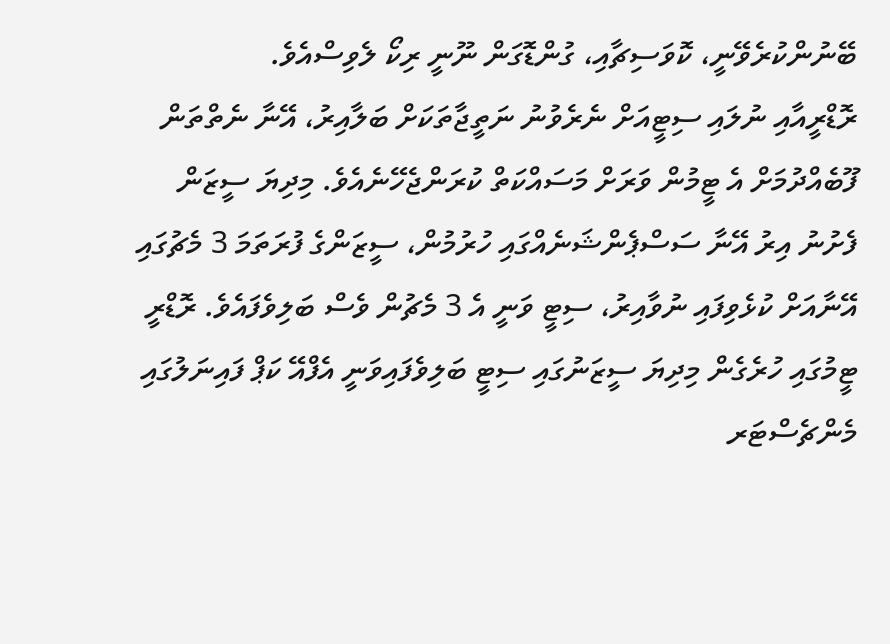ބޭނުންކުރެވޭނީ، ކޮވަސިޗާއި، ގުންޑޮގަން ނޫނީ ރިކޯ ލެވިސްއެވެ.
ރޮޑްރީއާއި ނުލައި ސިޓީއަށް ނެރެވުނު ނަތީޖާތަކަށް ބަލާއިރު، އޭނާ ނެތްތަން ފޫބެއްދުމަށް އެ ޓީމުން ވަރަށް މަސައްކަތް ކުރަންޖެހޭނެއެވެ. މިދިޔަ ސީޒަން ފެށުނު އިރު އޭނާ ސަސްޕެންޝަނެއްގައި ހުރުމުން، ސީޒަންގެ ފުރަތަމަ 3 މެޗުގައި އޭނާއަށް ކުޅެވިފައި ނުވާއިރު، ސިޓީ ވަނީ އެ 3 މެޗުން ވެސް ބަލިވެފައެވެ. ރޮޑްރީ ޓީމުގައި ހުރެގެން މިދިޔަ ސީޒަނުގައި ސިޓީ ބަލިވެފައިވަނީ އެފްއޭ ކަޕް ފައިނަލުގައި މެންޗެސްޓަރ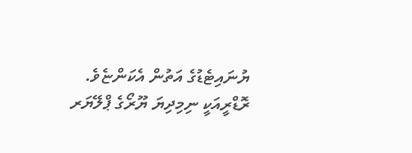ޔުނައިޓެޑުގެ އަތުން އެކަންޏެވެ.
ރޮޑްރީއަކީ ނިމިދިޔަ ޔޫރޯގެ ޕްލޭޔަރ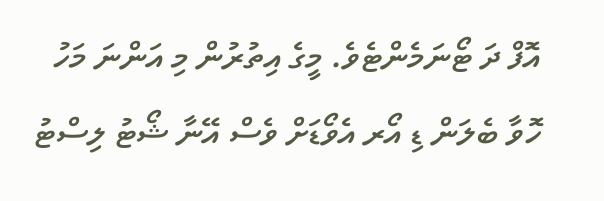އޮފް ދަ ޓޯނަމެންޓެވެ. މީގެ އިތުރުން މި އަންނަ މަހު ހޮވާ ބެލަން ޑި އޯރ އެވޯޑަށް ވެސް އޭނާ ޝޯޓު ލިސްޓު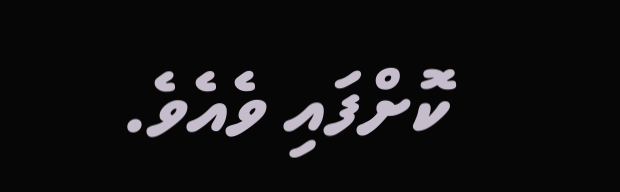ކޮށްފައި ވެއެވެ.